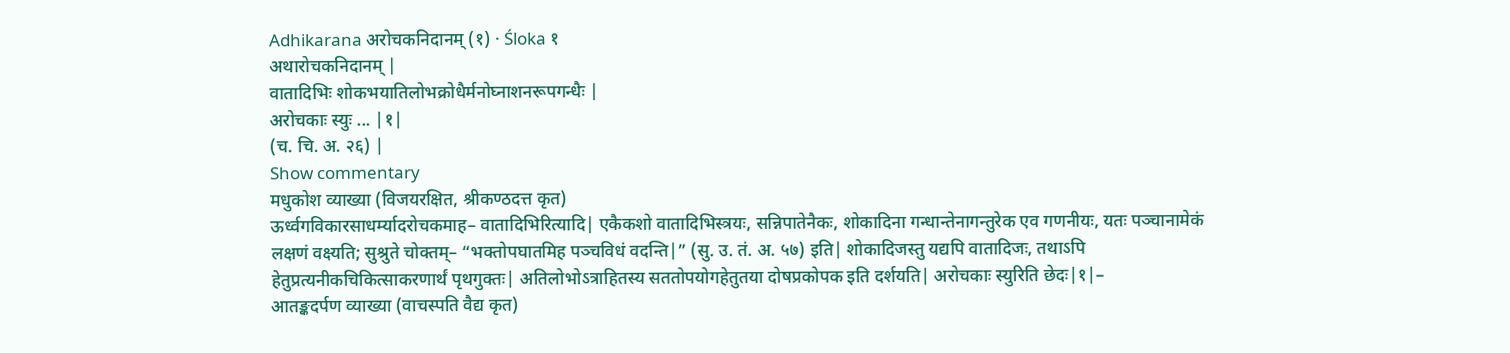Adhikarana अरोचकनिदानम् (१) · Śloka १
अथारोचकनिदानम् |
वातादिभिः शोकभयातिलोभक्रोधैर्मनोघ्नाशनरूपगन्धैः |
अरोचकाः स्युः ... |१|
(च. चि. अ. २६) |
Show commentary
मधुकोश व्याख्या (विजयरक्षित, श्रीकण्ठदत्त कृत)
ऊर्ध्वगविकारसाधर्म्यादरोचकमाह– वातादिभिरित्यादि| एकैकशो वातादिभिस्त्रयः, सन्निपातेनैकः, शोकादिना गन्धान्तेनागन्तुरेक एव गणनीयः, यतः पञ्चानामेकं लक्षणं वक्ष्यति; सुश्रुते चोक्तम्– “भक्तोपघातमिह पञ्चविधं वदन्ति|” (सु. उ. तं. अ. ५७) इति| शोकादिजस्तु यद्यपि वातादिजः, तथाऽपि हेतुप्रत्यनीकचिकित्साकरणार्थं पृथगुक्तः| अतिलोभोऽत्राहितस्य सततोपयोगहेतुतया दोषप्रकोपक इति दर्शयति| अरोचकाः स्युरिति छेदः|१|–
आतङ्कदर्पण व्याख्या (वाचस्पति वैद्य कृत)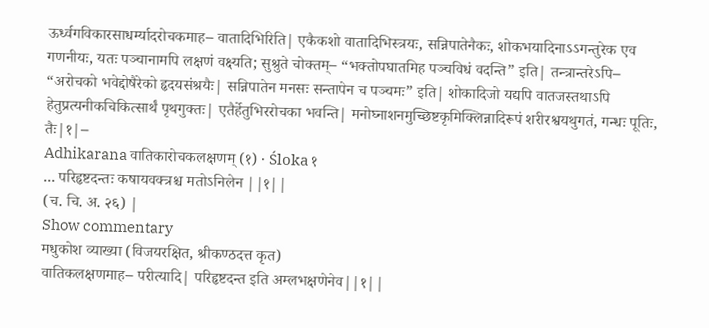ऊर्ध्वगविकारसाधर्म्यादरोचकमाह– वातादिभिरिति| एकैकशो वातादिभिस्त्रयः, सन्निपातेनैकः, शोकभयादिनाऽऽगन्तुरेक एव गणनीयः, यतः पञ्चानामपि लक्षणं वक्ष्यति; सुश्रुते चोक्तम्– “भक्तोपघातमिह पञ्चविधं वदन्ति” इति| तन्त्रान्तरेऽपि– “अरोचको भवेद्दोषैरेको हृदयसंश्रयैः| सन्निपातेन मनसः सन्तापेन च पञ्चमः” इति| शोकादिजो यद्यपि वातजस्तथाऽपि हेतुप्रत्यनीकचिकित्सार्थं पृथगुक्तः| एतैर्हेतुभिररोचका भवन्ति| मनोघ्नाशनमुच्छिष्टकृमिक्लिन्नादिरूपं शरीरश्वयथुगतं, गन्धः पूतिः, तैः|१|–
Adhikarana वातिकारोचकलक्षणम् (१) · Śloka १
... परिहृष्टदन्तः कषायवक्त्रश्च मतोऽनिलेन ||१||
(च. चि. अ. २६) |
Show commentary
मधुकोश व्याख्या (विजयरक्षित, श्रीकण्ठदत्त कृत)
वातिकलक्षणमाह– परीत्यादि| परिहृष्टदन्त इति अम्लभक्षणेनेव||१||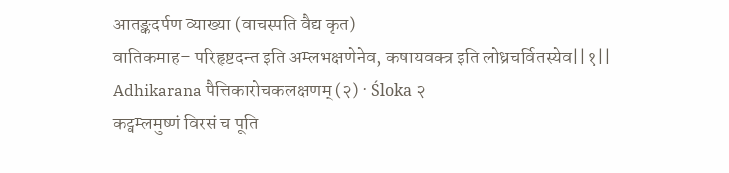आतङ्कदर्पण व्याख्या (वाचस्पति वैद्य कृत)
वातिकमाह– परिहृष्टदन्त इति अम्लभक्षणेनेव, कषायवक्त्र इति लोध्रचर्वितस्येव||१||
Adhikarana पैत्तिकारोचकलक्षणम् (२) · Śloka २
कट्वम्लमुष्णं विरसं च पूति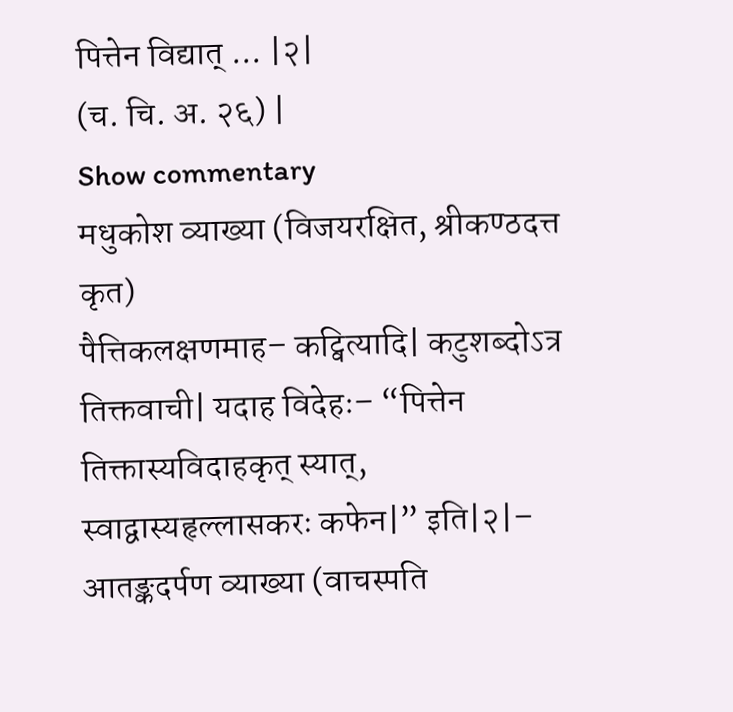पित्तेन विद्यात् ... |२|
(च. चि. अ. २६) |
Show commentary
मधुकोश व्याख्या (विजयरक्षित, श्रीकण्ठदत्त कृत)
पैत्तिकलक्षणमाह– कट्वित्यादि| कटुशब्दोऽत्र तिक्तवाची| यदाह विदेहः– “पित्तेन तिक्तास्यविदाहकृत् स्यात्, स्वाद्वास्यहृल्लासकरः कफेन|” इति|२|–
आतङ्कदर्पण व्याख्या (वाचस्पति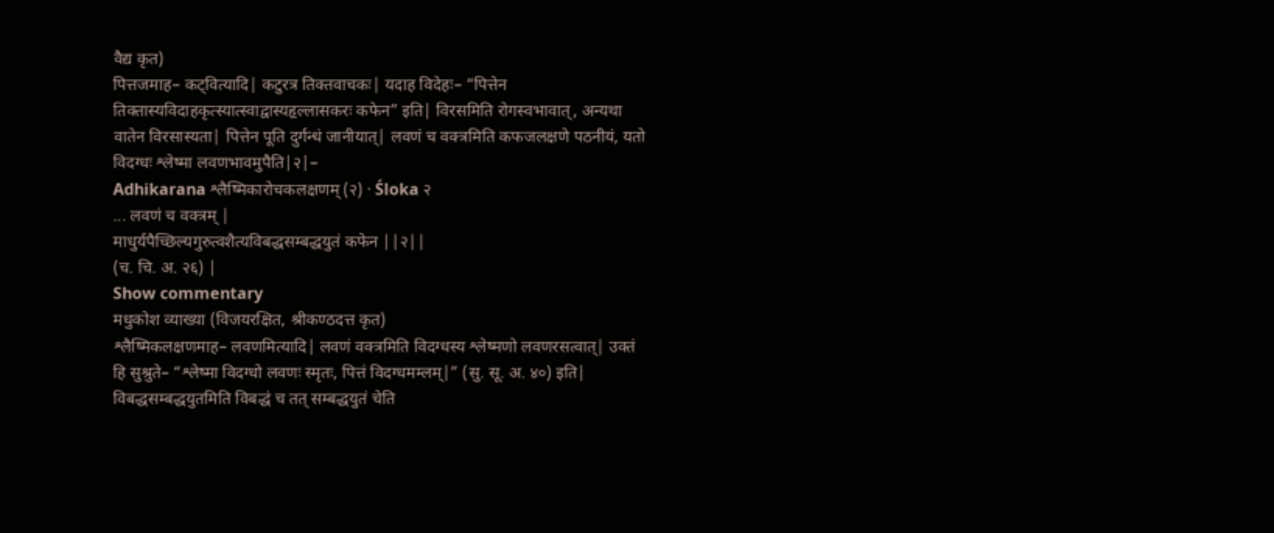वैद्य कृत)
पित्तजमाह– कट्वित्यादि| कटुरत्र तिक्तवाचकः| यदाह विदेहः– “पित्तेन तिक्तास्यविदाहकृत्स्यात्स्वाद्वास्यहृल्लासकरः कफेन” इति| विरसमिति रोगस्वभावात्, अन्यथा वातेन विरसास्यता| पित्तेन पूति दुर्गन्धं जानीयात्| लवणं च वक्त्रमिति कफजलक्षणे पठनीयं, यतो विदग्धः श्लेष्मा लवणभावमुपैति|२|–
Adhikarana श्लैष्मिकारोचकलक्षणम् (२) · Śloka २
... लवणं च वक्त्रम् |
माधुर्यपैच्छिल्यगुरुत्वशैत्यविबद्धसम्बद्धयुतं कफेन ||२||
(च. चि. अ. २६) |
Show commentary
मधुकोश व्याख्या (विजयरक्षित, श्रीकण्ठदत्त कृत)
श्लैष्मिकलक्षणमाह– लवणमित्यादि| लवणं वक्त्रमिति विदग्धस्य श्लेष्मणो लवणरसत्वात्| उक्तं हि सुश्रुते– “श्लेष्मा विदग्धो लवणः स्मृतः, पित्तं विदग्धमम्लम्|” (सु. सू. अ. ४०) इति| विबद्धसम्बद्धयुतमिति विबद्धं च तत् सम्बद्धयुतं चेति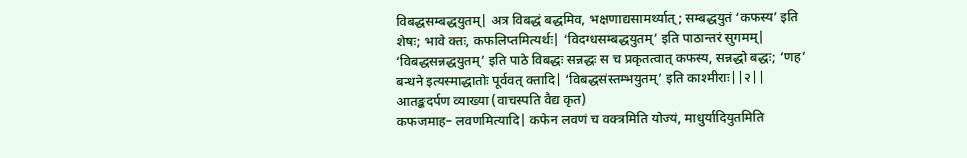विबद्धसम्बद्धयुतम्| अत्र विबद्धं बद्धमिव, भक्षणाद्यसामर्थ्यात्; सम्बद्धयुतं ‘कफस्य’ इति शेषः; भावे क्तः, कफलिप्तमित्यर्थः| ‘विदग्धसम्बद्धयुतम्’ इति पाठान्तरं सुगमम्| ‘विबद्धसन्नद्धयुतम्’ इति पाठे विबद्धः सन्नद्धः स च प्रकृतत्वात् कफस्य, सन्नद्धो बद्धः; ‘णह’ बन्धने इत्यस्माद्धातोः पूर्ववत् क्तादि| ‘विबद्धसंस्तम्भयुतम्’ इति काश्मीराः||२||
आतङ्कदर्पण व्याख्या (वाचस्पति वैद्य कृत)
कफजमाह– लवणमित्यादि| कफेन लवणं च वक्त्रमिति योज्यं, माधुर्यादियुतमिति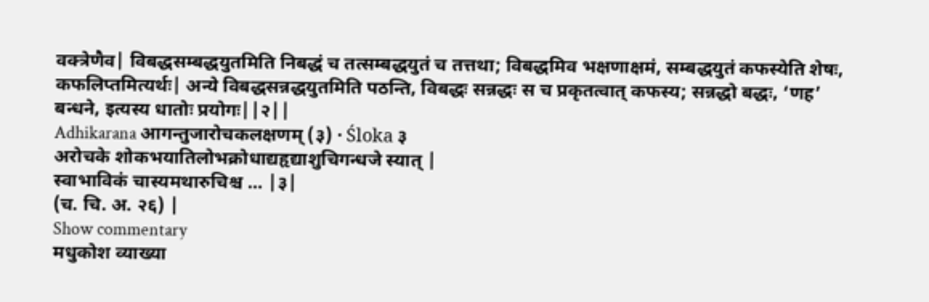वक्त्रेणैव| विबद्धसम्बद्धयुतमिति निबद्धं च तत्सम्बद्धयुतं च तत्तथा; विबद्धमिव भक्षणाक्षमं, सम्बद्धयुतं कफस्येति शेषः, कफलिप्तमित्यर्थः| अन्ये विबद्धसन्नद्धयुतमिति पठन्ति, विबद्धः सन्नद्धः स च प्रकृतत्वात् कफस्य; सन्नद्धो बद्धः, ‘णह’ बन्धने, इत्यस्य धातोः प्रयोगः||२||
Adhikarana आगन्तुजारोचकलक्षणम् (३) · Śloka ३
अरोचके शोकभयातिलोभक्रोधाद्यहृद्याशुचिगन्धजे स्यात् |
स्वाभाविकं चास्यमथारुचिश्च ... |३|
(च. चि. अ. २६) |
Show commentary
मधुकोश व्याख्या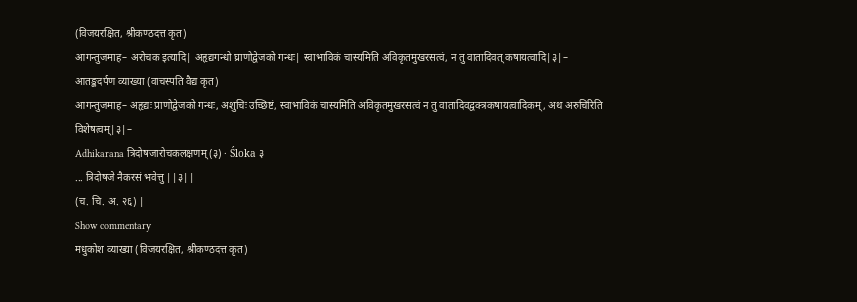(विजयरक्षित, श्रीकण्ठदत्त कृत)
आगन्तुजमाह– अरोचक इत्यादि| अहृद्यगन्धो घ्राणोद्वेजको गन्धः| स्वाभाविकं चास्यमिति अविकृतमुखरसत्वं, न तु वातादिवत् कषायत्वादि|३|–
आतङ्कदर्पण व्याख्या (वाचस्पति वैद्य कृत)
आगन्तुजमाह– अहृद्यः प्राणोद्वेजको गन्धः, अशुचिः उच्छिष्टं, स्वाभाविकं चास्यमिति अविकृतमुखरसत्वं न तु वातादिवद्वक्त्रकषायत्वादिकम्, अथ अरुचिरिति विशेषत्वम्|३|–
Adhikarana त्रिदोषजारोचकलक्षणम् (३) · Śloka ३
... त्रिदोषजे नैकरसं भवेत्तु ||३||
(च. चि. अ. २६) |
Show commentary
मधुकोश व्याख्या (विजयरक्षित, श्रीकण्ठदत्त कृत)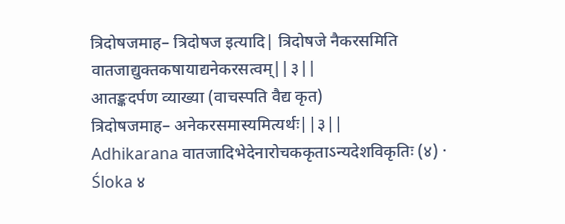त्रिदोषजमाह– त्रिदोषज इत्यादि| त्रिदोषजे नैकरसमिति वातजाद्युक्तकषायाद्यनेकरसत्वम्||३||
आतङ्कदर्पण व्याख्या (वाचस्पति वैद्य कृत)
त्रिदोषजमाह– अनेकरसमास्यमित्यर्थः||३||
Adhikarana वातजादिभेदेनारोचककृताऽन्यदेशविकृतिः (४) · Śloka ४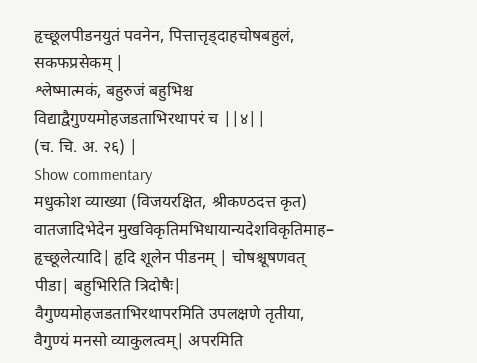हृच्छूलपीडनयुतं पवनेन, पित्तात्तृड्दाहचोषबहुलं, सकफप्रसेकम् |
श्लेष्मात्मकं, बहुरुजं बहुभिश्च विद्याद्वैगुण्यमोहजडताभिरथापरं च ||४||
(च. चि. अ. २६) |
Show commentary
मधुकोश व्याख्या (विजयरक्षित, श्रीकण्ठदत्त कृत)
वातजादिभेदेन मुखविकृतिमभिधायान्यदेशविकृतिमाह– हृच्छूलेत्यादि| हृदि शूलेन पीडनम् | चोषश्चूषणवत् पीडा| बहुभिरिति त्रिदोषैः| वैगुण्यमोहजडताभिरथापरमिति उपलक्षणे तृतीया, वैगुण्यं मनसो व्याकुलत्वम्| अपरमिति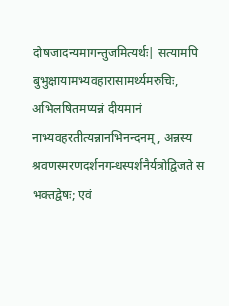दोषजादन्यमागन्तुजमित्यर्थः| सत्यामपि बुभुक्षायामभ्यवहारासामर्थ्यमरुचिः, अभिलषितमप्यन्नं दीयमानं नाभ्यवहरतीत्यन्नानभिनन्दनम्, अन्नस्य श्रवणस्मरणदर्शनगन्धस्पर्शनैर्यत्रोद्विजते स भक्तद्वेषः; एवं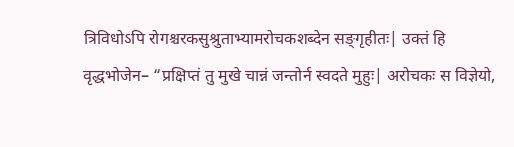त्रिविधोऽपि रोगश्चरकसुश्रुताभ्यामरोचकशब्देन सङ्गृहीतः| उक्तं हि वृद्धभोजेन– “प्रक्षिप्तं तु मुखे चान्नं जन्तोर्न स्वदते मुहुः| अरोचकः स विज्ञेयो,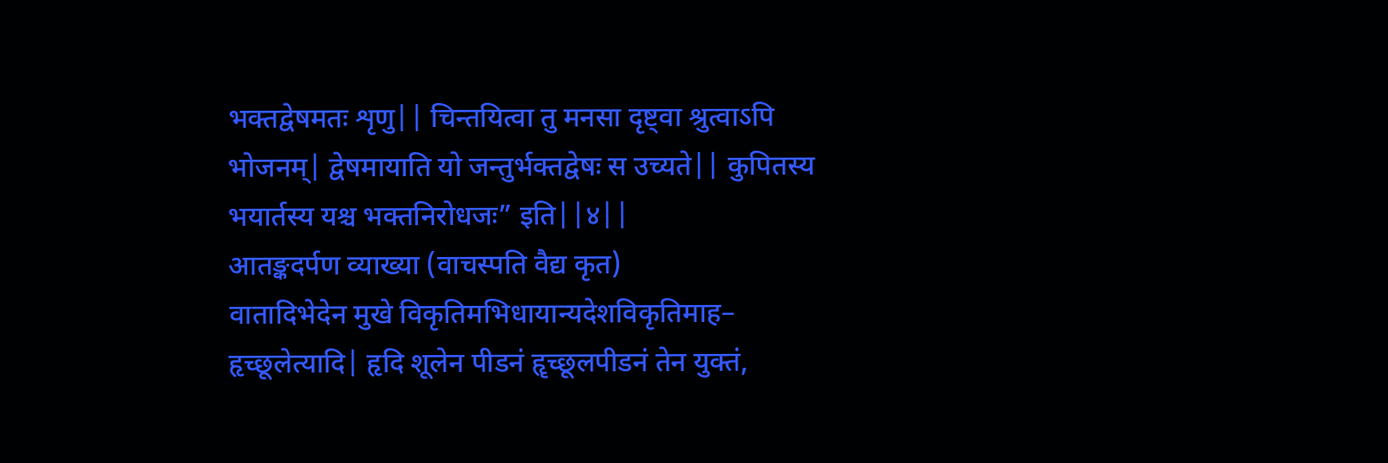भक्तद्वेषमतः शृणु|| चिन्तयित्वा तु मनसा दृष्ट्वा श्रुत्वाऽपि भोजनम्| द्वेषमायाति यो जन्तुर्भक्तद्वेषः स उच्यते|| कुपितस्य भयार्तस्य यश्च भक्तनिरोधजः” इति||४||
आतङ्कदर्पण व्याख्या (वाचस्पति वैद्य कृत)
वातादिभेदेन मुखे विकृतिमभिधायान्यदेशविकृतिमाह– हृच्छूलेत्यादि| हृदि शूलेन पीडनं हॄच्छूलपीडनं तेन युक्तं,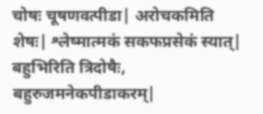चोषः चूषणवत्पीडा| अरोचकमिति शेषः| श्लेष्मात्मकं सकफप्रसेकं स्यात्| बहुभिरिति त्रिदोषैः, बहुरुजमनेकपीडाकरम्|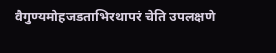वैगुण्यमोहजडताभिरथापरं चेति उपलक्षणे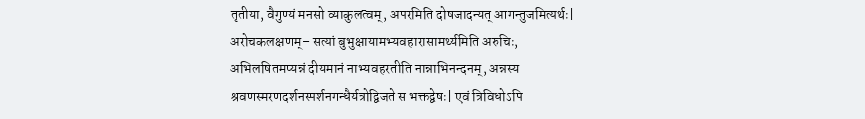तृतीया, वैगुण्यं मनसो व्याकुलत्वम्, अपरमिति दोषजादन्यत् आगन्तुजमित्यर्थः| अरोचकलक्षणम्– सत्यां बुभुक्षायामभ्यवहारासामर्थ्यमिति अरुचिः, अभिलषितमप्यन्नं दीयमानं नाभ्यवहरतीति नान्नाभिनन्दनम्, अन्नस्य श्रवणस्मरणदर्शनस्पर्शनगन्धैर्यत्रोद्विजते स भक्तद्वेषः| एवं त्रिविधोऽपि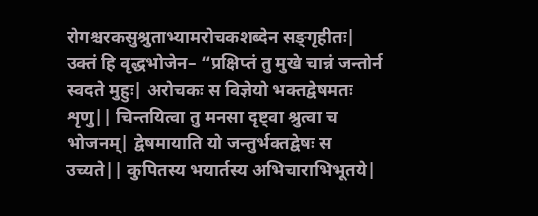रोगश्चरकसुश्रुताभ्यामरोचकशब्देन सङ्गृहीतः| उक्तं हि वृद्धभोजेन– “प्रक्षिप्तं तु मुखे चान्नं जन्तोर्न स्वदते मुहुः| अरोचकः स विज्ञेयो भक्तद्वेषमतः शृणु|| चिन्तयित्वा तु मनसा दृष्ट्वा श्रुत्वा च भोजनम्| द्वेषमायाति यो जन्तुर्भक्तद्वेषः स उच्यते|| कुपितस्य भयार्तस्य अभिचाराभिभूतये|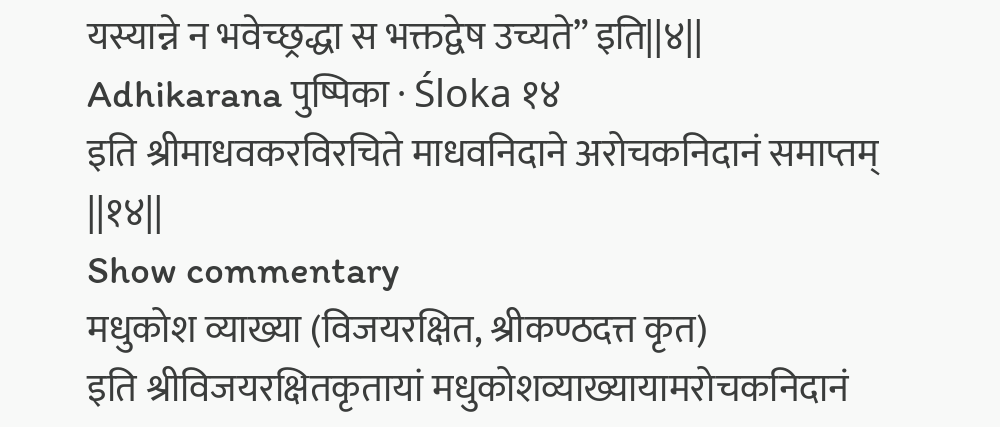यस्यान्ने न भवेच्छ्रद्धा स भक्तद्वेष उच्यते” इति||४||
Adhikarana पुष्पिका · Śloka १४
इति श्रीमाधवकरविरचिते माधवनिदाने अरोचकनिदानं समाप्तम् ||१४||
Show commentary
मधुकोश व्याख्या (विजयरक्षित, श्रीकण्ठदत्त कृत)
इति श्रीविजयरक्षितकृतायां मधुकोशव्याख्यायामरोचकनिदानं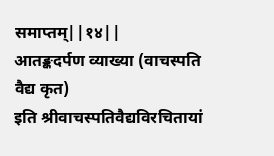समाप्तम्||१४||
आतङ्कदर्पण व्याख्या (वाचस्पति वैद्य कृत)
इति श्रीवाचस्पतिवैद्यविरचितायां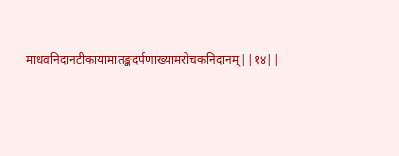माधवनिदानटीकायामातङ्कदर्पणाख्यामरोचकनिदानम्||१४||